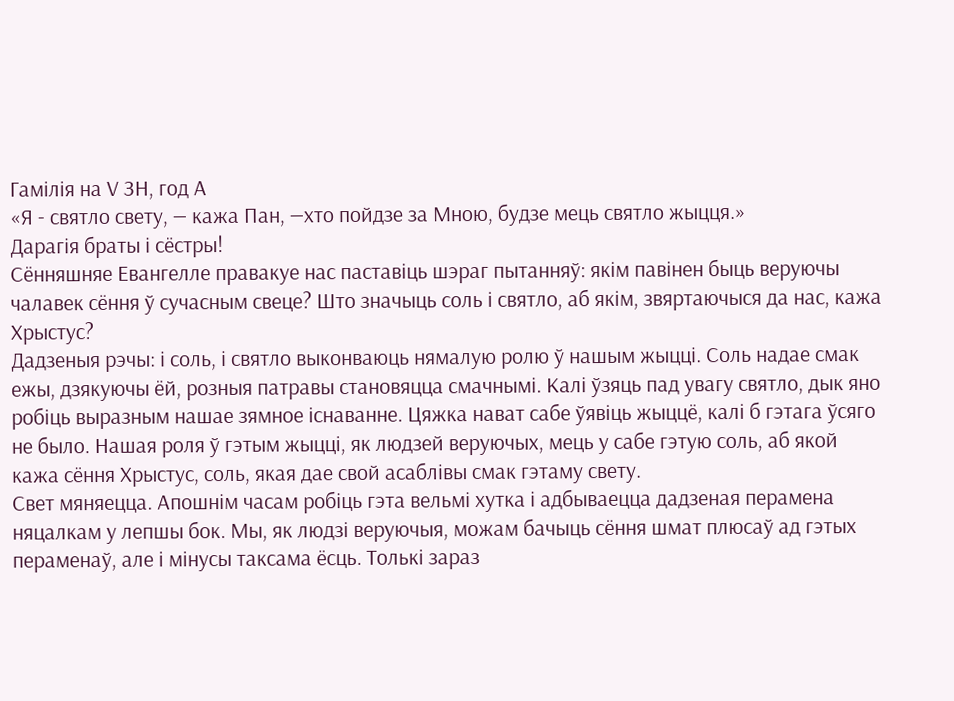Гамілія на V ЗН, год А
«Я - святло свету, — кажа Пан, —хто пойдзе за Мною, будзе мець святло жыцця.»
Дарагія браты і сёстры!
Сённяшняе Евангелле правакуе нас паставіць шэраг пытанняў: якім павінен быць веруючы чалавек сёння ў сучасным свеце? Што значыць соль і святло, аб якім, звяртаючыся да нас, кажа Хрыстус?
Дадзеныя рэчы: і соль, і святло выконваюць нямалую ролю ў нашым жыцці. Соль надае смак ежы, дзякуючы ёй, розныя патравы становяцца смачнымі. Калі ўзяць пад увагу святло, дык яно робіць выразным нашае зямное існаванне. Цяжка нават сабе ўявіць жыццё, калі б гэтага ўсяго не было. Нашая роля ў гэтым жыцці, як людзей веруючых, мець у сабе гэтую соль, аб якой кажа сёння Хрыстус, соль, якая дае свой асаблівы смак гэтаму свету.
Свет мяняецца. Апошнім часам робіць гэта вельмі хутка і адбываецца дадзеная перамена няцалкам у лепшы бок. Мы, як людзі веруючыя, можам бачыць сёння шмат плюсаў ад гэтых пераменаў, але і мінусы таксама ёсць. Толькі зараз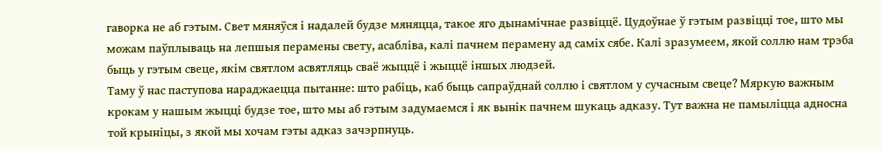гаворка не аб гэтым. Свет мяняўся і надалей будзе мяняцца, такое яго дынамічнае развіццё. Цудоўнае ў гэтым развіцці тое, што мы можам паўплываць на лепшыя перамены свету, асабліва, калі пачнем перамену ад саміх сябе. Калі зразумеем, якой соллю нам трэба быць у гэтым свеце, якім святлом асвятляць сваё жыццё і жыццё іншых людзей.
Таму ў нас паступова нараджаецца пытанне: што рабіць, каб быць сапраўднай соллю і святлом у сучасным свеце? Мяркую важным крокам у нашым жыцці будзе тое, што мы аб гэтым задумаемся і як вынік пачнем шукаць адказу. Тут важна не памыліцца адносна той крыніцы, з якой мы хочам гэты адказ зачэрпнуць.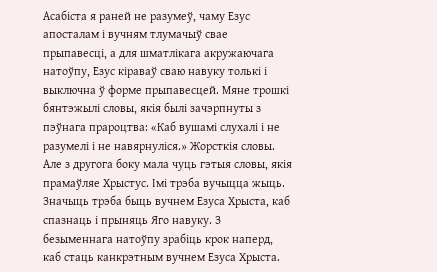Асабіста я раней не разумеў, чаму Езус апосталам і вучням тлумачыў свае прыпавесці, а для шматлікага акружаючага натоўпу, Езус кіраваў сваю навуку толькі і выключна ў форме прыпавесцей. Мяне трошкі бянтэжылі словы, якія былі зачэрпнуты з пэўнага прароцтва: «Каб вушамі слухалі і не разумелі і не навярнуліся.» Жорсткія словы. Але з другога боку мала чуць гэтыя словы, якія прамаўляе Хрыстус. Імі трэба вучыцца жыць. Значыць трэба быць вучнем Езуса Хрыста, каб спазнаць і прыняць Яго навуку. З безыменнага натоўпу зрабіць крок наперд, каб стаць канкрэтным вучнем Езуса Хрыста.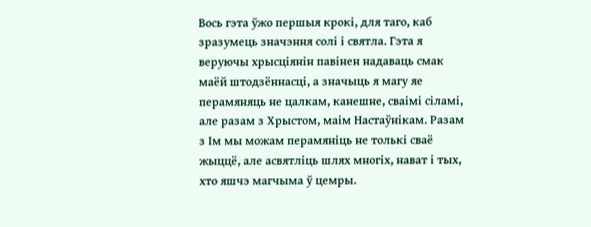Вось гэта ўжо першыя крокі, для таго, каб зразумець значэння солі і святла. Гэта я веруючы хрысціянін павінен надаваць смак маёй штодзённасці, а значыць я магу яе перамяняць не цалкам, канешне, сваімі сіламі, але разам з Хрыстом, маім Настаўнікам. Разам з Ім мы можам перамяніць не толькі сваё жыццё, але асвятліць шлях многіх, нават і тых, хто яшчэ магчыма ў цемры.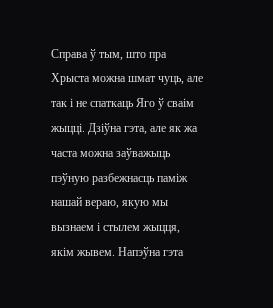Справа ў тым, што пра Хрыста можна шмат чуць, але так і не спаткаць Яго ў сваім жыцці. Дзіўна гэта, але як жа часта можна заўважыць пэўную разбежнасць паміж нашай вераю, якую мы вызнаем і стылем жыцця, якім жывем. Напэўна гэта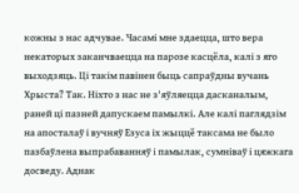кожны з нас адчувае. Часамі мне здаецца, што вера некаторых заканчваецца на парозе касцёла, калі з яго выходзяць. Ці такім павінен быць сапраўдны вучань Хрыста? Так. Ніхто з нас не з'яўляецца дасканалым, раней ці пазней дапускаем памылкі. Але калі паглядзім на апосталаў і вучняў Езуса іх жыццё таксама не было пазбаўлена выпрабаванняў і памылак, сумніваў і цяжкага досведу. Аднак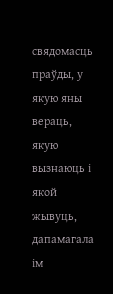свядомасць праўды, у якую яны вераць, якую вызнаюць і якой жывуць, дапамагала ім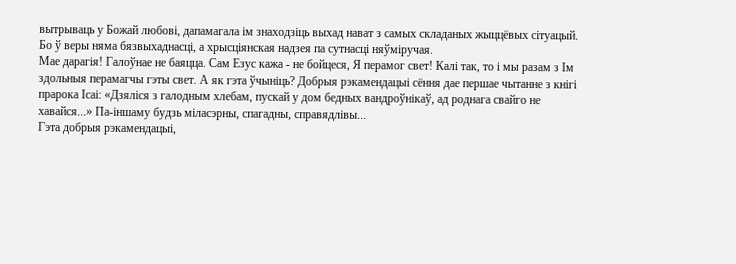вытрываць у Божай любові, дапамагала ім знаходзіць выхад нават з самых складаных жыццёвых сітуацый. Бо ў веры няма бязвыхаднасці, а хрысціянская надзея па сутнасці няўміручая.
Мае дарагія! Галоўнае не баяцца. Сам Езус кажа - не бойцеся, Я перамог свет! Калі так, то і мы разам з Ім здольныя перамагчы гэты свет. А як гэта ўчыніць? Добрыя рэкамендацыі сёння дае першае чытанне з кнігі прарока Ісаі: «Дзяліся з галодным хлебам, пускай у дом бедных вандроўнікаў, ад роднага свайго не хавайся...» Па-іншаму будзь міласэрны, спагадны, справядлівы...
Гэта добрыя рэкамендацыі,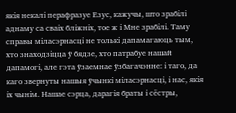якія некалі перафразуе Езус, кажучы, што зрабілі аднаму са сваіх бліжніх, тое ж і Мне зрабілі. Таму справы міласэрнасці не толькі дапамагаюць тым, хто знаходзіцца ў бядзе, хто патрабуе нашай дапамогі, але гэта ўзаемнае ўзбагачэнне: і таго, да каго звернуты нашыя ўчынкі міласэрнасці, і нас, якія іх чынім. Нашае сэрца, дарагія браты і сёстры,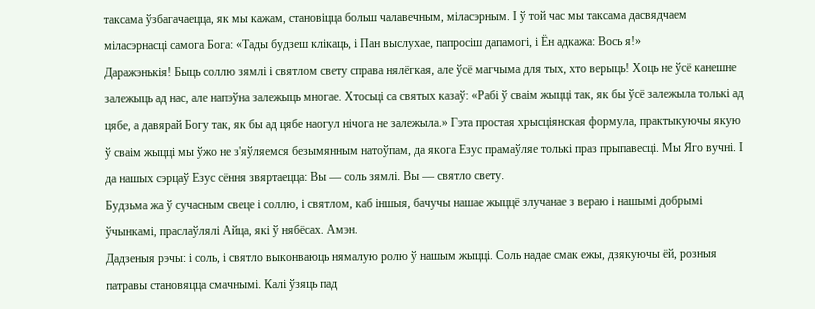таксама ўзбагачаецца, як мы кажам, становіцца больш чалавечным, міласэрным. І ў той час мы таксама дасвядчаем міласэрнасці самога Бога: «Тады будзеш клікаць, і Пан выслухае, папросіш дапамогі, і Ён адкажа: Вось я!»
Даражэнькія! Быць соллю зямлі і святлом свету справа нялёгкая, але ўсё магчыма для тых, хто верыць! Хоць не ўсё канешне залежыць ад нас, але напэўна залежыць многае. Хтосьці са святых казаў: «Рабі ў сваім жыцці так, як бы ўсё залежыла толькі ад цябе, а давярай Богу так, як бы ад цябе наогул нічога не залежыла.» Гэта простая хрысціянская формула, практыкуючы якую ў сваім жыцці мы ўжо не з'яўляемся безымянным натоўпам, да якога Езус прамаўляе толькі праз прыпавесці. Мы Яго вучні. І да нашых сэрцаў Езус сёння звяртаецца: Вы — соль зямлі. Вы — святло свету.
Будзьма жа ў сучасным свеце і соллю, і святлом, каб іншыя, бачучы нашае жыццё злучанае з вераю і нашымі добрымі ўчынкамі, праслаўлялі Айца, які ў нябёсах. Амэн.
Дадзеныя рэчы: і соль, і святло выконваюць нямалую ролю ў нашым жыцці. Соль надае смак ежы, дзякуючы ёй, розныя патравы становяцца смачнымі. Калі ўзяць пад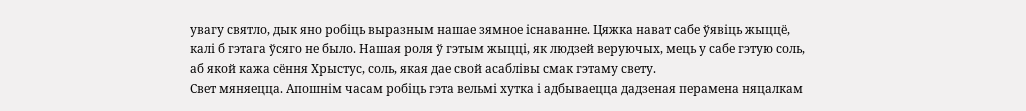увагу святло, дык яно робіць выразным нашае зямное існаванне. Цяжка нават сабе ўявіць жыццё, калі б гэтага ўсяго не было. Нашая роля ў гэтым жыцці, як людзей веруючых, мець у сабе гэтую соль, аб якой кажа сёння Хрыстус, соль, якая дае свой асаблівы смак гэтаму свету.
Свет мяняецца. Апошнім часам робіць гэта вельмі хутка і адбываецца дадзеная перамена няцалкам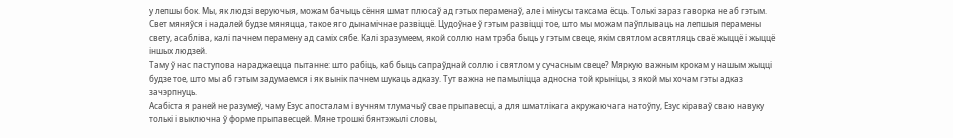у лепшы бок. Мы, як людзі веруючыя, можам бачыць сёння шмат плюсаў ад гэтых пераменаў, але і мінусы таксама ёсць. Толькі зараз гаворка не аб гэтым. Свет мяняўся і надалей будзе мяняцца, такое яго дынамічнае развіццё. Цудоўнае ў гэтым развіцці тое, што мы можам паўплываць на лепшыя перамены свету, асабліва, калі пачнем перамену ад саміх сябе. Калі зразумеем, якой соллю нам трэба быць у гэтым свеце, якім святлом асвятляць сваё жыццё і жыццё іншых людзей.
Таму ў нас паступова нараджаецца пытанне: што рабіць, каб быць сапраўднай соллю і святлом у сучасным свеце? Мяркую важным крокам у нашым жыцці будзе тое, што мы аб гэтым задумаемся і як вынік пачнем шукаць адказу. Тут важна не памыліцца адносна той крыніцы, з якой мы хочам гэты адказ зачэрпнуць.
Асабіста я раней не разумеў, чаму Езус апосталам і вучням тлумачыў свае прыпавесці, а для шматлікага акружаючага натоўпу, Езус кіраваў сваю навуку толькі і выключна ў форме прыпавесцей. Мяне трошкі бянтэжылі словы,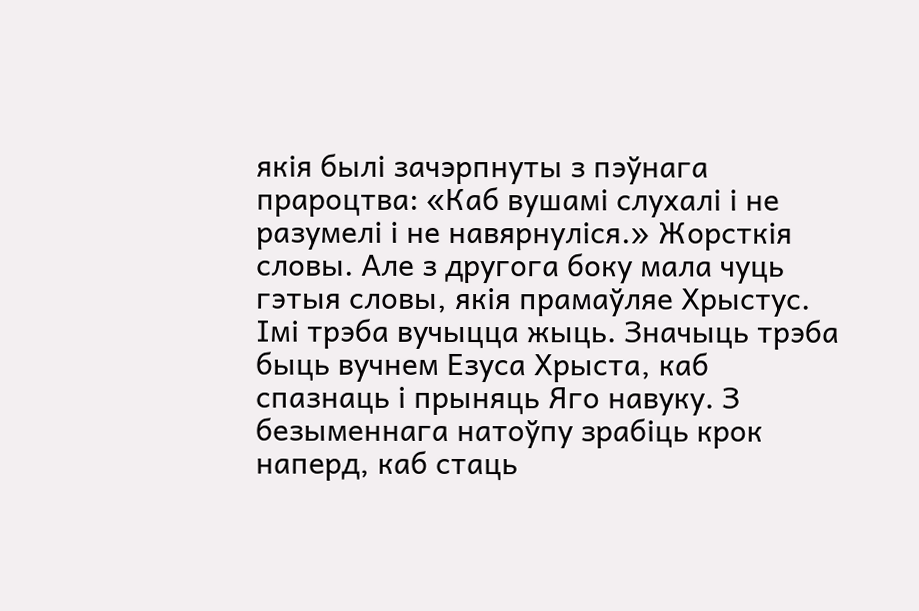якія былі зачэрпнуты з пэўнага прароцтва: «Каб вушамі слухалі і не разумелі і не навярнуліся.» Жорсткія словы. Але з другога боку мала чуць гэтыя словы, якія прамаўляе Хрыстус. Імі трэба вучыцца жыць. Значыць трэба быць вучнем Езуса Хрыста, каб спазнаць і прыняць Яго навуку. З безыменнага натоўпу зрабіць крок наперд, каб стаць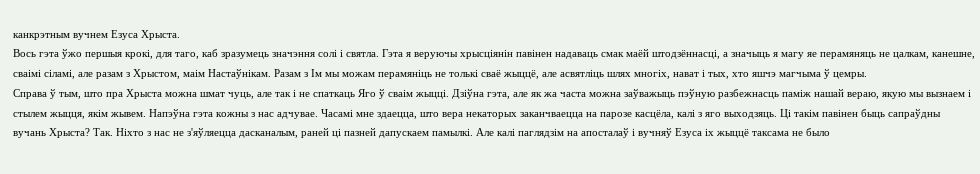канкрэтным вучнем Езуса Хрыста.
Вось гэта ўжо першыя крокі, для таго, каб зразумець значэння солі і святла. Гэта я веруючы хрысціянін павінен надаваць смак маёй штодзённасці, а значыць я магу яе перамяняць не цалкам, канешне, сваімі сіламі, але разам з Хрыстом, маім Настаўнікам. Разам з Ім мы можам перамяніць не толькі сваё жыццё, але асвятліць шлях многіх, нават і тых, хто яшчэ магчыма ў цемры.
Справа ў тым, што пра Хрыста можна шмат чуць, але так і не спаткаць Яго ў сваім жыцці. Дзіўна гэта, але як жа часта можна заўважыць пэўную разбежнасць паміж нашай вераю, якую мы вызнаем і стылем жыцця, якім жывем. Напэўна гэта кожны з нас адчувае. Часамі мне здаецца, што вера некаторых заканчваецца на парозе касцёла, калі з яго выходзяць. Ці такім павінен быць сапраўдны вучань Хрыста? Так. Ніхто з нас не з'яўляецца дасканалым, раней ці пазней дапускаем памылкі. Але калі паглядзім на апосталаў і вучняў Езуса іх жыццё таксама не было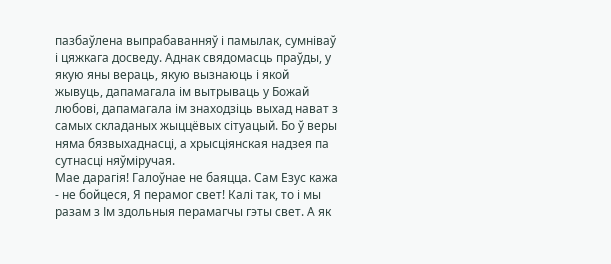пазбаўлена выпрабаванняў і памылак, сумніваў і цяжкага досведу. Аднак свядомасць праўды, у якую яны вераць, якую вызнаюць і якой жывуць, дапамагала ім вытрываць у Божай любові, дапамагала ім знаходзіць выхад нават з самых складаных жыццёвых сітуацый. Бо ў веры няма бязвыхаднасці, а хрысціянская надзея па сутнасці няўміручая.
Мае дарагія! Галоўнае не баяцца. Сам Езус кажа - не бойцеся, Я перамог свет! Калі так, то і мы разам з Ім здольныя перамагчы гэты свет. А як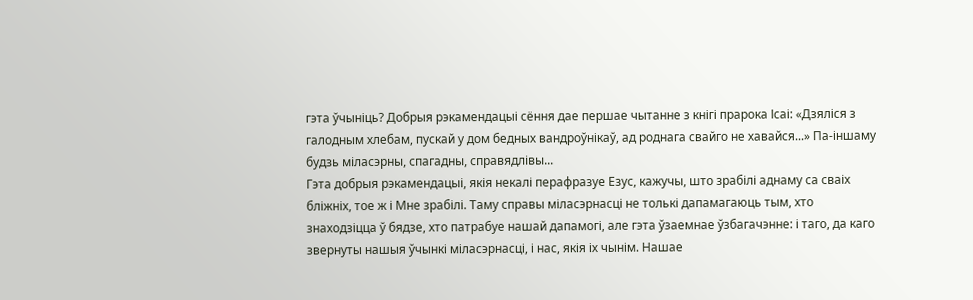гэта ўчыніць? Добрыя рэкамендацыі сёння дае першае чытанне з кнігі прарока Ісаі: «Дзяліся з галодным хлебам, пускай у дом бедных вандроўнікаў, ад роднага свайго не хавайся...» Па-іншаму будзь міласэрны, спагадны, справядлівы...
Гэта добрыя рэкамендацыі, якія некалі перафразуе Езус, кажучы, што зрабілі аднаму са сваіх бліжніх, тое ж і Мне зрабілі. Таму справы міласэрнасці не толькі дапамагаюць тым, хто знаходзіцца ў бядзе, хто патрабуе нашай дапамогі, але гэта ўзаемнае ўзбагачэнне: і таго, да каго звернуты нашыя ўчынкі міласэрнасці, і нас, якія іх чынім. Нашае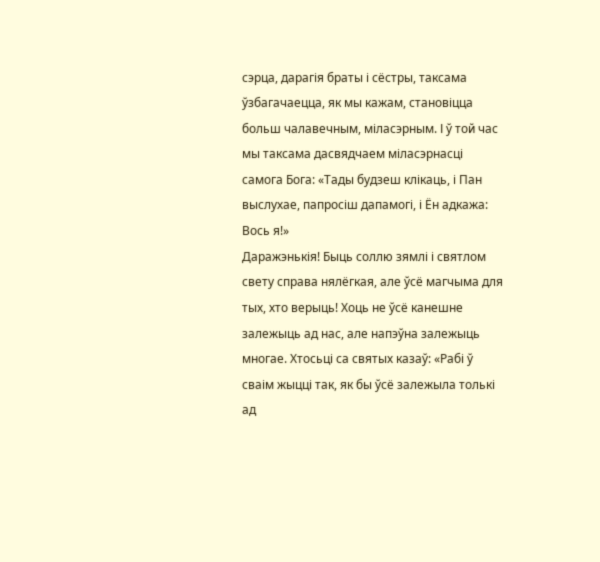сэрца, дарагія браты і сёстры, таксама ўзбагачаецца, як мы кажам, становіцца больш чалавечным, міласэрным. І ў той час мы таксама дасвядчаем міласэрнасці самога Бога: «Тады будзеш клікаць, і Пан выслухае, папросіш дапамогі, і Ён адкажа: Вось я!»
Даражэнькія! Быць соллю зямлі і святлом свету справа нялёгкая, але ўсё магчыма для тых, хто верыць! Хоць не ўсё канешне залежыць ад нас, але напэўна залежыць многае. Хтосьці са святых казаў: «Рабі ў сваім жыцці так, як бы ўсё залежыла толькі ад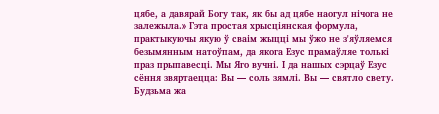цябе, а давярай Богу так, як бы ад цябе наогул нічога не залежыла.» Гэта простая хрысціянская формула, практыкуючы якую ў сваім жыцці мы ўжо не з'яўляемся безымянным натоўпам, да якога Езус прамаўляе толькі праз прыпавесці. Мы Яго вучні. І да нашых сэрцаў Езус сёння звяртаецца: Вы — соль зямлі. Вы — святло свету.
Будзьма жа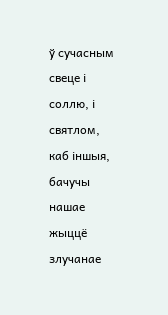ў сучасным свеце і соллю, і святлом, каб іншыя, бачучы нашае жыццё злучанае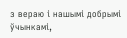з вераю і нашымі добрымі ўчынкамі,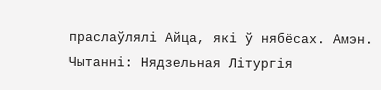праслаўлялі Айца, які ў нябёсах. Амэн.
Чытанні: Нядзельная Літургія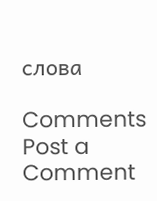слова

Comments
Post a Comment